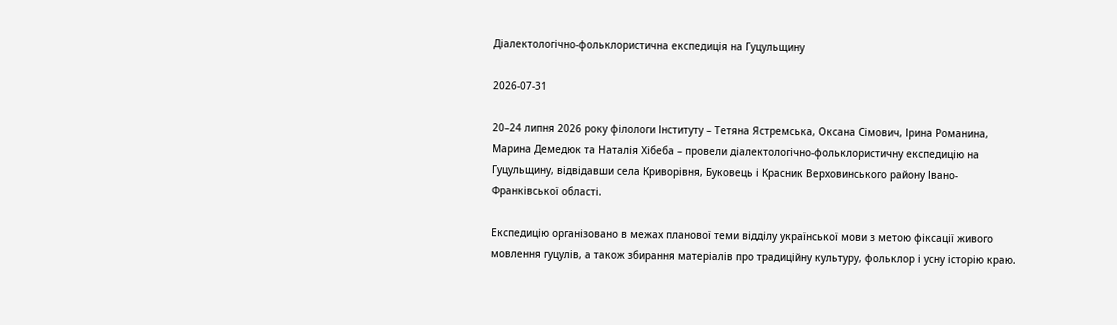Діалектологічно-фольклористична експедиція на Гуцульщину

2026-07-31

20–24 липня 2026 року філологи Інституту – Тетяна Ястремська, Оксана Сімович, Ірина Романина, Марина Демедюк та Наталія Хібеба – провели діалектологічно-фольклористичну експедицію на Гуцульщину, відвідавши села Криворівня, Буковець і Красник Верховинського району Івано-Франківської області.

Експедицію організовано в межах планової теми відділу української мови з метою фіксації живого мовлення гуцулів, а також збирання матеріалів про традиційну культуру, фольклор і усну історію краю.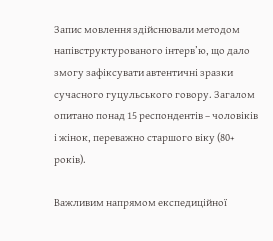Запис мовлення здійснювали методом напівструктурованого інтерв’ю, що дало змогу зафіксувати автентичні зразки сучасного гуцульського говору. Загалом опитано понад 15 респондентів – чоловіків і жінок, переважно старшого віку (80+ років).

Важливим напрямом експедиційної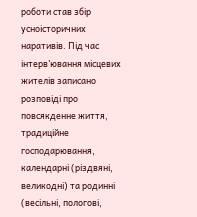роботи став збір усноісторичних наративів. Під час інтерв’ювання місцевих жителів записано розповіді про повсякденне життя, традиційне господарювання, календарні (різдвяні, великодні) та родинні (весільні, пологові,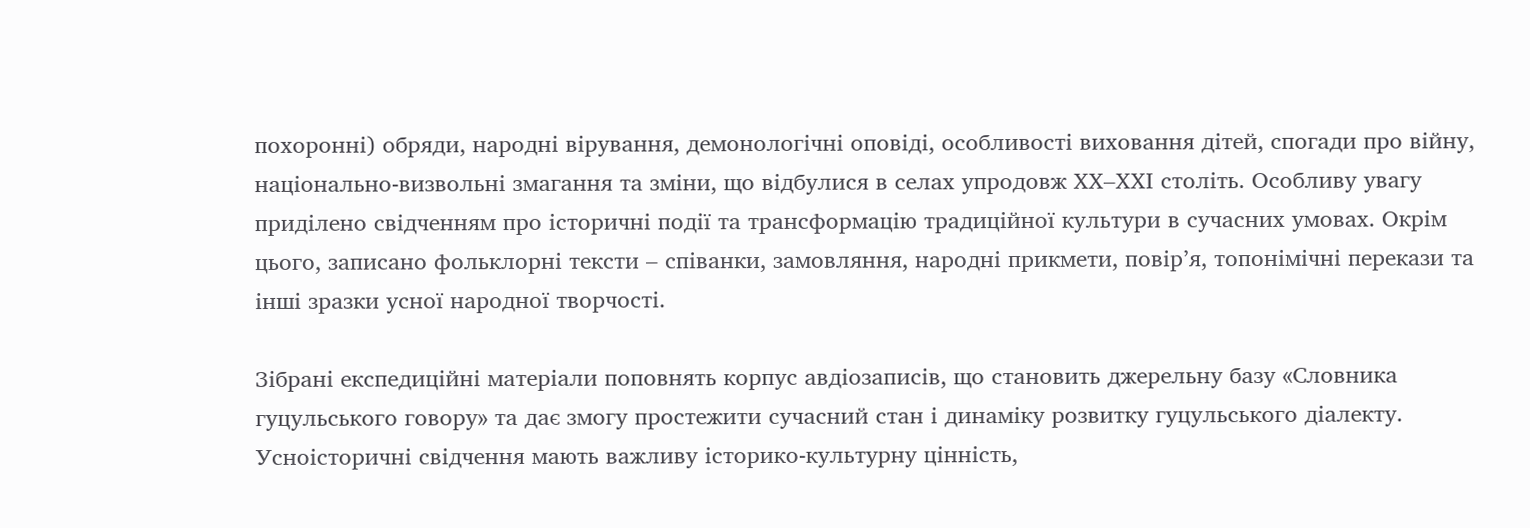похоронні) обряди, народні вірування, демонологічні оповіді, особливості виховання дітей, спогади про війну, національно-визвольні змагання та зміни, що відбулися в селах упродовж ХХ–ХХІ століть. Особливу увагу приділено свідченням про історичні події та трансформацію традиційної культури в сучасних умовах. Окрім цього, записано фольклорні тексти – співанки, замовляння, народні прикмети, повір’я, топонімічні перекази та інші зразки усної народної творчості.

Зібрані експедиційні матеріали поповнять корпус авдіозаписів, що становить джерельну базу «Словника гуцульського говору» та дає змогу простежити сучасний стан і динаміку розвитку гуцульського діалекту. Усноісторичні свідчення мають важливу історико-культурну цінність,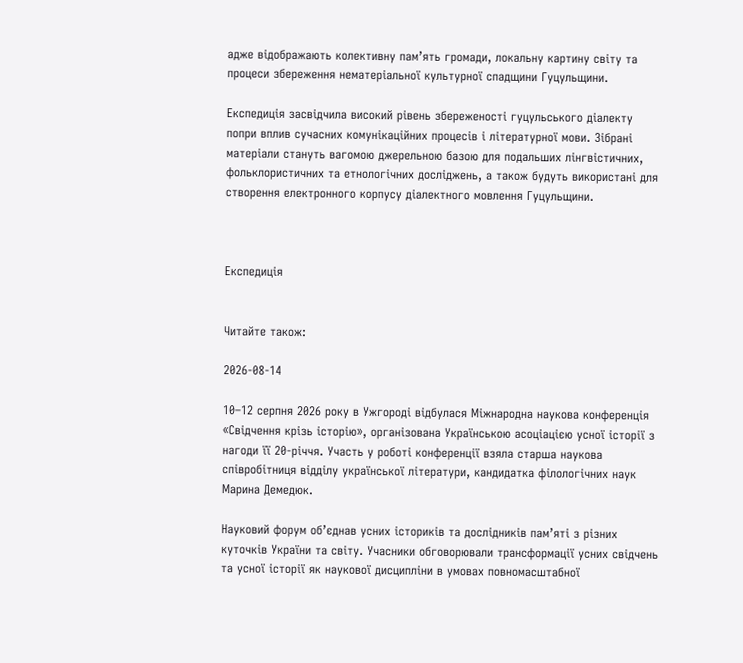адже відображають колективну пам’ять громади, локальну картину світу та процеси збереження нематеріальної культурної спадщини Гуцульщини.

Експедиція засвідчила високий рівень збереженості гуцульського діалекту попри вплив сучасних комунікаційних процесів і літературної мови. Зібрані матеріали стануть вагомою джерельною базою для подальших лінгвістичних, фольклористичних та етнологічних досліджень, а також будуть використані для створення електронного корпусу діалектного мовлення Гуцульщини.



Експедиція


Читайте також:

2026-08-14

10–12 серпня 2026 року в Ужгороді відбулася Міжнародна наукова конференція «Свідчення крізь історію», організована Українською асоціацією усної історії з нагоди її 20-річчя. Участь у роботі конференції взяла старша наукова співробітниця відділу української літератури, кандидатка філологічних наук Марина Демедюк.

Науковий форум об’єднав усних істориків та дослідників пам’яті з різних куточків України та світу. Учасники обговорювали трансформації усних свідчень та усної історії як наукової дисципліни в умовах повномасштабної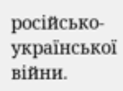російсько-української війни.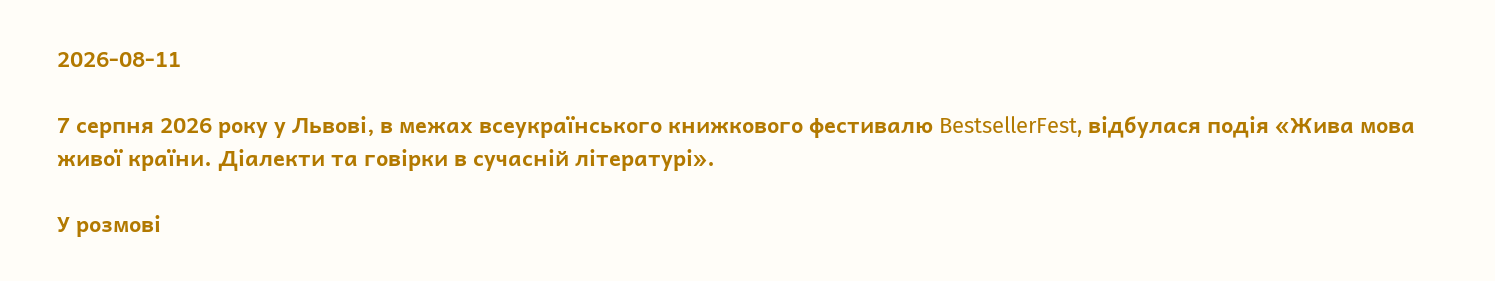2026-08-11

7 серпня 2026 року у Львові, в межах всеукраїнського книжкового фестивалю BestsellerFest, відбулася подія «Жива мова живої країни. Діалекти та говірки в сучасній літературі».

У розмові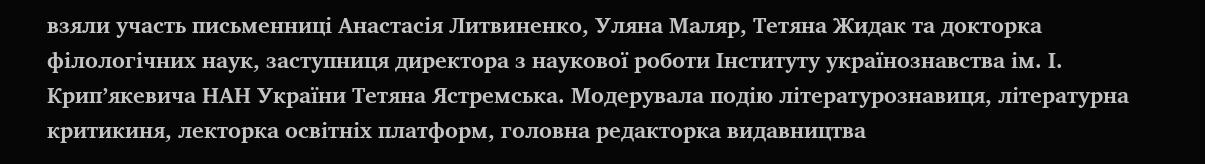взяли участь письменниці Анастасія Литвиненко, Уляна Маляр, Тетяна Жидак та докторка філологічних наук, заступниця директора з наукової роботи Інституту українознавства ім. І. Крип’якевича НАН України Тетяна Ястремська. Модерувала подію літературознавиця, літературна критикиня, лекторка освітніх платформ, головна редакторка видавництва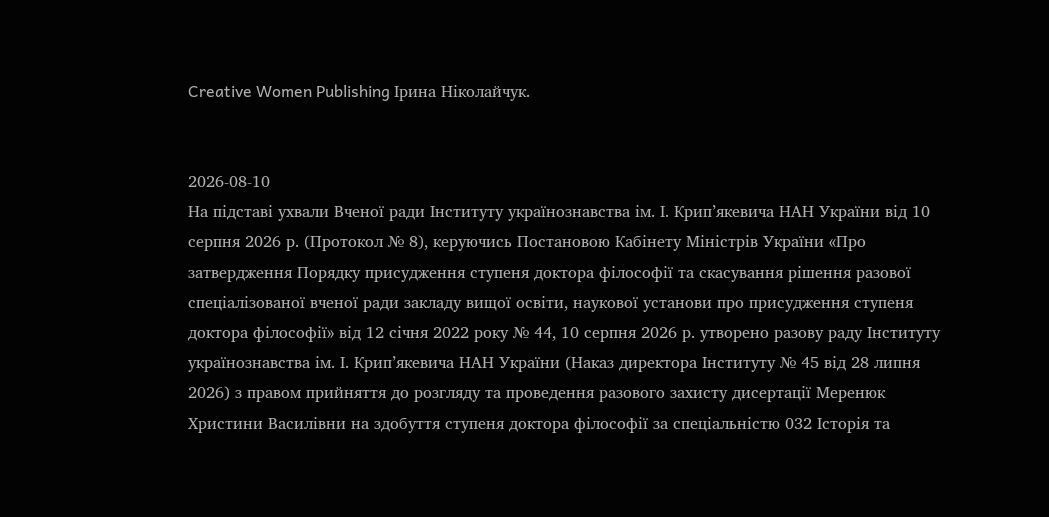Creative Women Publishing Ірина Ніколайчук.


2026-08-10
На підставі ухвали Вченої ради Інституту українознавства ім. І. Крип’якевича НАН України від 10 серпня 2026 р. (Протокол № 8), керуючись Постановою Кабінету Міністрів України «Про затвердження Порядку присудження ступеня доктора філософії та скасування рішення разової спеціалізованої вченої ради закладу вищої освіти, наукової установи про присудження ступеня доктора філософії» від 12 січня 2022 року № 44, 10 серпня 2026 р. утворено разову раду Інституту українознавства ім. І. Крип’якевича НАН України (Наказ директора Інституту № 45 від 28 липня 2026) з правом прийняття до розгляду та проведення разового захисту дисертації Меренюк Христини Василівни на здобуття ступеня доктора філософії за спеціальністю 032 Історія та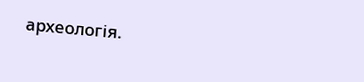археологія.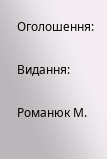Оголошення:

Видання:

Романюк М.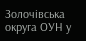Золочівська округа ОУН у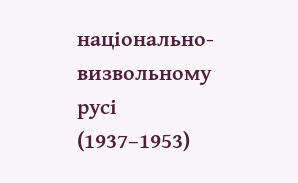національно-визвольному русі (1937–1953)